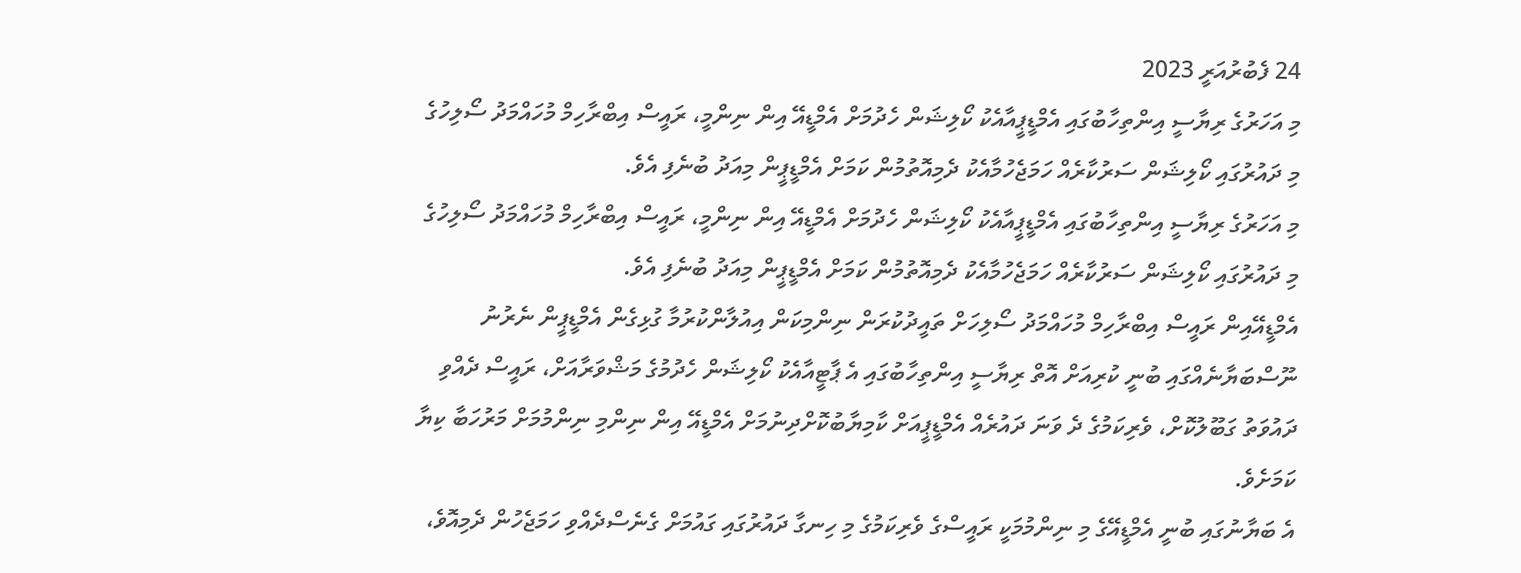24 ފެބުރުއަރީ 2023
މި އަހަރުގެ ރިޔާސީ އިންތިހާބުގައި އެމްޑީޕީއާއެކު ކޯލިޝަން ހެދުމަށް އެމްޑީއޭ އިން ނިންމީ، ރައީސް އިބްރާހިމް މުހައްމަދު ސޯލިހުގެ މި ދައުރުގައި ކޯލިޝަން ސަރުކާރެއް ހަމަޖެހުމާއެކު ދެމިއޮތުމުން ކަމަށް އެމްޑީޕީން މިއަދު ބުނެފި އެވެ.
މި އަހަރުގެ ރިޔާސީ އިންތިހާބުގައި އެމްޑީޕީއާއެކު ކޯލިޝަން ހެދުމަށް އެމްޑީއޭ އިން ނިންމީ، ރައީސް އިބްރާހިމް މުހައްމަދު ސޯލިހުގެ މި ދައުރުގައި ކޯލިޝަން ސަރުކާރެއް ހަމަޖެހުމާއެކު ދެމިއޮތުމުން ކަމަށް އެމްޑީޕީން މިއަދު ބުނެފި އެވެ.
އެމްޑީއޭއިން ރައީސް އިބްރާހިމް މުހައްމަދު ސޯލިހަށް ތައީދުކުރަން ނިންމިކަން އިއުލާންކުރުމާ ގުޅިގެން އެމްޑީޕީން ނެރުނު ނޫސްބަޔާނެއްގައި ބުނީ ކުރިއަށް އޮތް ރިޔާސީ އިންތިހާބުގައި އެ ޕާޓީއާއެކު ކޯލިޝަން ހެދުމުގެ މަޝްވަރާއަށް، ރައީސް ދެއްވި ދައުވަތު ގަބޫލުކޮށް، ވެރިކަމުގެ ދެ ވަނަ ދައުރެއް އެމްޑީޕީއަށް ކާމިޔާބުކޮށްދިނުމަށް އެމްޑީއޭ އިން ނިންމި ނިންމުމަށް މަރުހަބާ ކިޔާ ކަމަށެވެ.
އެ ބަޔާނުގައި ބުނީ އެމްޑީއޭގެ މި ނިންމުމަކީ ރައީސްގެ ވެރިކަމުގެ މި ހިނގާ ދައުރުގައި ގައުމަށް ގެނެސްދެއްވި ހަމަޖެހުން ދެމިއޮވެ،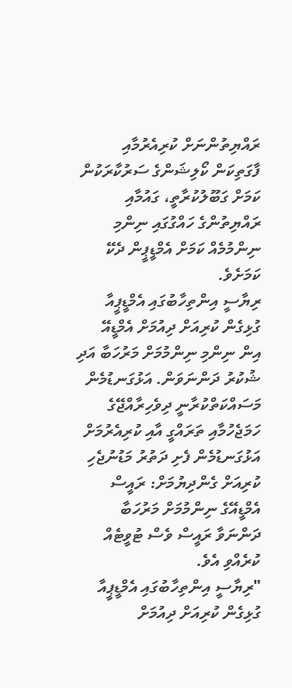ރައްޔިތުންނަށް ކުރިއެރުމާއި ފާގަތިކަން ކޯލިޝަންގެ ސަރުކާރަކުން ކަމަށް ގަބޫލުކުރާތީ، ގައުމާއި ރައްޔިތުންގެ ހައްގުގައި ނިންމި ނިންމުމެއް ކަމަށް އެމްޑީޕީން ދެކޭ ކަމަށެވެ.
ރިޔާސީ އިންތިހާބުގައި އެމްޑީޕީއާ ގުޅިގެން ކުރިއަށް ދިއުމަށް އެމްޑީއޭ އިން ނިންމި ނިންމުމަށް މަރުހަބާ އަދި ޝުކުރު ދަންނަވަން. އަޅުގަނޑުމެން މަސައްކަތްކުރާނީ ދިވެހިރާއްޖޭގެ ހަމަޖެހުމާއި ތަރައްގީ އާއި ކުރިއެރުމަށް އަޅުގަނޑުމެން ފެށި ދަތުރު މަޑުނުޖެހި ކުރިއަށް ގެންދިޔުމަށް: ރައީސް
އެމްޑީއޭގެ ނިންމުމަށް މަރުހަބާ ދަންނަވާ ރައީސް ވެސް ޓުވީޓެއް ކުރެއްވި އެވެ.
"ރިޔާސީ އިންތިހާބުގައި އެމްޑީޕީއާ ގުޅިގެން ކުރިއަށް ދިއުމަށް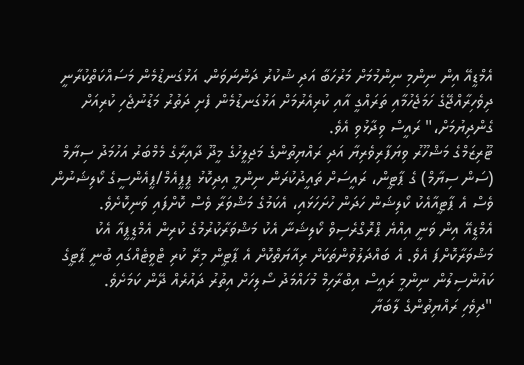އެމްޑީއޭ އިން ނިންމި ނިންމުމަށް މަރުހަބާ އަދި ޝުކުރު ދަންނަވަން. އަޅުގަނޑުމެން މަސައްކަތްކުރާނީ ދިވެހިރާއްޖޭގެ ހަމަޖެހުމާއި ތަރައްގީ އާއި ކުރިއެރުމަށް އަޅުގަނޑުމެން ފެށި ދަތުރު މަޑުނުޖެހި ކުރިއަށް ގެންދިޔުމަށް،" ރައީސް ވިދާޅުވި އެވެ.
ޓޫރިޒަމްގެ މަޝްހޫރު ވިޔަފާރިވެރިޔާ އަދި ރައްޔިތުންގެ މަޖިލީހުގެ މީދޫ ދާއިރާގެ މެމްބަރު އަހުމަދު ސިޔާމް (ސަން ސިޔާމް) ގެ ޕާޓީން، ރައީސަށް ތައީދުކުރަން ނިންމީ އިދިކޮޅު ޕީޕީއެމް/ޕީއެންސީގެ ކޯލިޝަނުން ވެސް އެ ޕާޓީއާއެކު ކޯލިޝަން ހަދަން ހުށަހަޅައި، އެކަމުގެ މަޝްވަރާ ވެސް ކޮށްފައި ވަނިކޮށެވެ.
އެމްޑީއޭ އިން ވަނީ އިއްޔެ ޕްރޮގްރެސިވް ކޯލިޝަނާ އެކު މަޝްވަރާކުރުމުގެ ކުރިން އެމްޑީޕީއާ އެކު މަޝްވަރާކޮށްފަ އެވެ. އެ ބައްދަލުވުންތަކަށް ރިއާޔަތްކޮށް އެ ޕާޓީން މިރޭ ކުރި ޓްވީޓެއްގައި ބުނީ ޕާޓީގެ ކައުންސިލުން ނިންމީ ރައީސް އިބްރާހިމް މުހައްމަދު ސޯލިހަށް އިތުރު ދައުރެއް ދޭން ކަމަށެވެ.
"ދިވެހި ރައްޔިތުންގެ ލާބަޔާ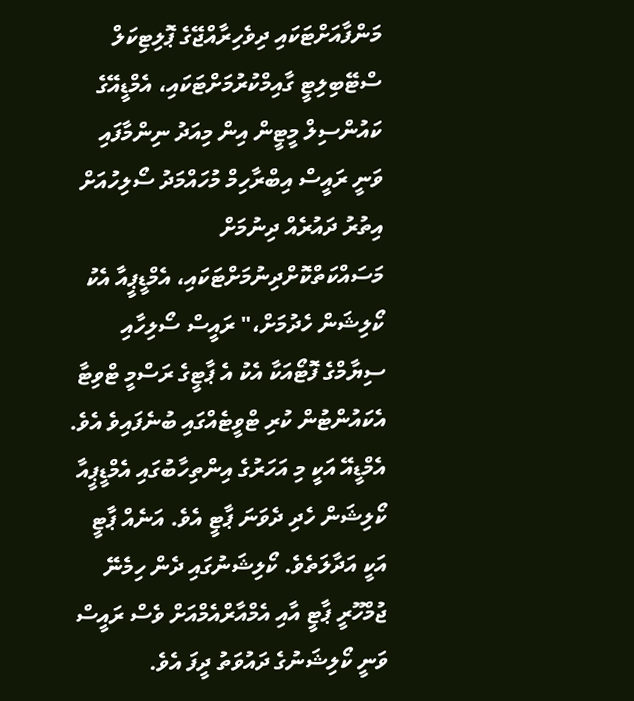މަންފާއަށްޓަކައި ދިވެހިރާއްޖޭގެ ޕޮލިޓިކަލް ސްޓޭބިލިޓީ ގާއިމްކުރުމަށްޓަކައި، އެމްޑީއޭގެ ކައުންސިލް މީޓީން އިން މިއަދު ނިންމާފައި ވަނީ ރައީސް އިބްރާހިމް މުހައްމަދު ސޯލިހުއަށް އިތުރު ދައުރެއް ދިނުމަށް މަސައްކަތްކޮށްދިނުމަށްޓަކައި، އެމްޑީޕީއާ އެކު ކޯލިޝަން ހެދުމަށް،" ރައީސް ސޯލިހާއި ސިޔާމްގެ ފޮޓޯއަކާ އެކު އެ ޕާޓީގެ ރަސްމީ ޓްވިޓާ އެކައުންޓުން ކުރި ޓްވީޓެއްގައި ބުނެފައިވެ އެވެ.
އެމްޑީއޭ އަކީ މި އަހަރުގެ އިންތިހާބުގައި އެމްޑީޕީއާ ކޯލިޝަން ހެދި ދެވަނަ ޕާޓީ އެވެ. އަނެއް ޕާޓީ އަކީ އަދާލަތެވެ. ކޯލިޝަނުގައި ދެން ހިމެނޭ ޖުމްހޫރީ ޕާޓީ އާއި އެމްއާރްއެމްއަށް ވެސް ރައީސް ވަނީ ކޯލިޝަނުގެ ދައުވަތު ދީފަ އެވެ.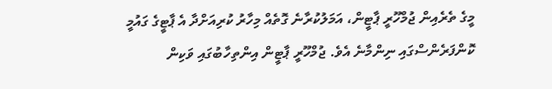މީގެ ތެރެއިން ޖުމްހޫރީ ޕާޓީން، އަމަލުކުރާނެ ގޮތެއް މިހާރު ކުރިއަށްދާ އެ ޕާޓީގެ ގައުމީ ކޮންފަރެންސްގައި ނިންމާނެ އެވެ. ޖުމްހޫރީ ޕާޓީން އިންތިހާބުގައި ވަކިން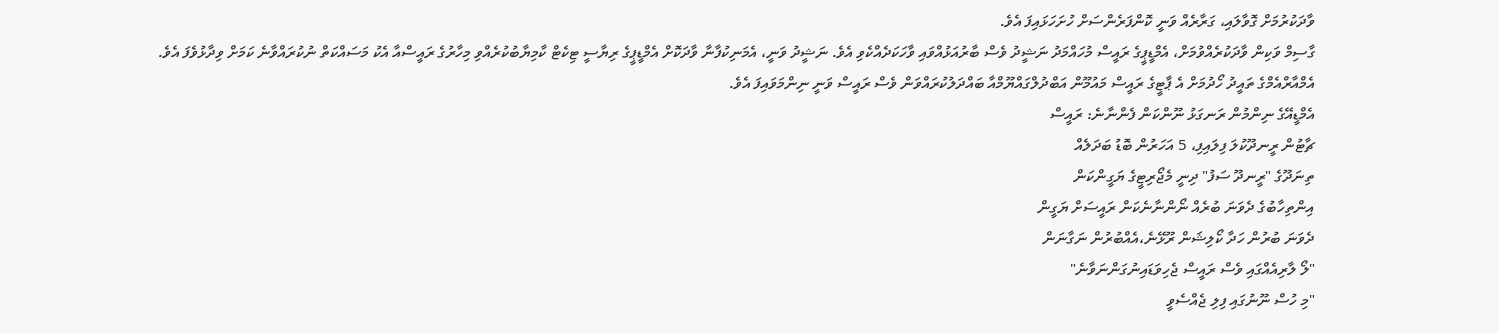ވާދަކުރުމަށް ގޮވާލައި، ގަރާރެއް ވަނީ ކޮންފަރެންސަށް ހުށަހަޅައިފަ އެވެ.
ގާސިމް ވަކިން ވާދަކުރެއްވުމަށް، އެމްޑީޕީގެ ރައީސް މުހައްމަދު ނަޝީދު ވެސް ބާރުއަޅުއްވައި ވާހަކަދެއްކެވި އެވެ. ނަޝީދު ވަނީ، އެމަނިކުފާނާ ވާދަކޮށް އެމްޑީޕީގެ ރިޔާސީ ޓިކެޓް ކާމިޔާބުކުރެއްވި މިހާރުގެ ރައީސްއާ އެކު މަސައްކަތް ނުކުރައްވާނެ ކަމަށް ވިދާޅުވެފަ އެވެ.
އެމްއާރްއެމްގެ ތައީދު ހޯދުމަށް އެ ޕާޓީގެ ރައީސް މައުމޫން އަބްދުލްގައްޔޫމްއާ ބައްދަލުކުރައްވަން ވެސް ރައީސް ވަނީ ނިންމަވައިފަ އެވެ.
އެމްޑީއޭގެ ނިންމުން ރަނގަޅު ނޫންކަން ފެންނާނެ: ރައީސް
ޗާޓުން ރީނދޫކުލަ ފިލައިފި، 5 އަހަރުން ބޮޑު ބަދަލެއް
ތިނަދޫގެ "ރީނދޫ ސަފު" ދިނީ މެޖޯރިޓީގެ ޔަގީންކަން
އިންތިހާބުގެ ދެވަނަ ބުރެއް ނޯންނާނެކަން ރައީސަށް ޔަގީން
ދެވަނަ ބުރުން ހަދާ ކޯލިޝަން ރޫޅޭނެ،އެއްބުރުން ނަގާނަން
"ލޯ ލާރިއެއްގައި ވެސް ރައީސް ޖެހިވަޑައިނުގަންނަވާނެ"
"މި ހުސް ނޫނުގައި ފިލި ޖެއްސެވީ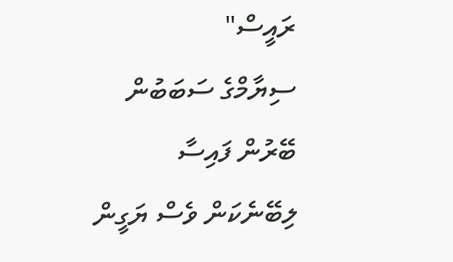ރައީސް"
ސިޔާމްގެ ސަބަބުން ބޭރުން ފައިސާ ލިބޭނެކަން ވެސް ޔަގީން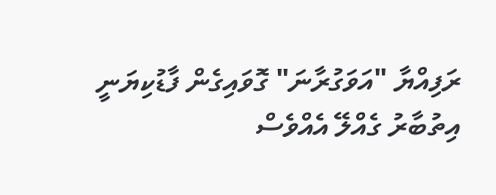ރަފިއްޔާ "އަވަގުރާނަ" ގޮވައިގެން ފާޑުކިޔަނީ
އިތުބާރު ގެއްލޭ އެއްވެސް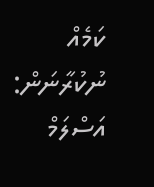ކަމެއް ނުކުރާނަން: އަސްލަމް